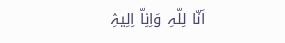اَنّا لِلّہِ وَاِنِاّ اِلِیہِٛ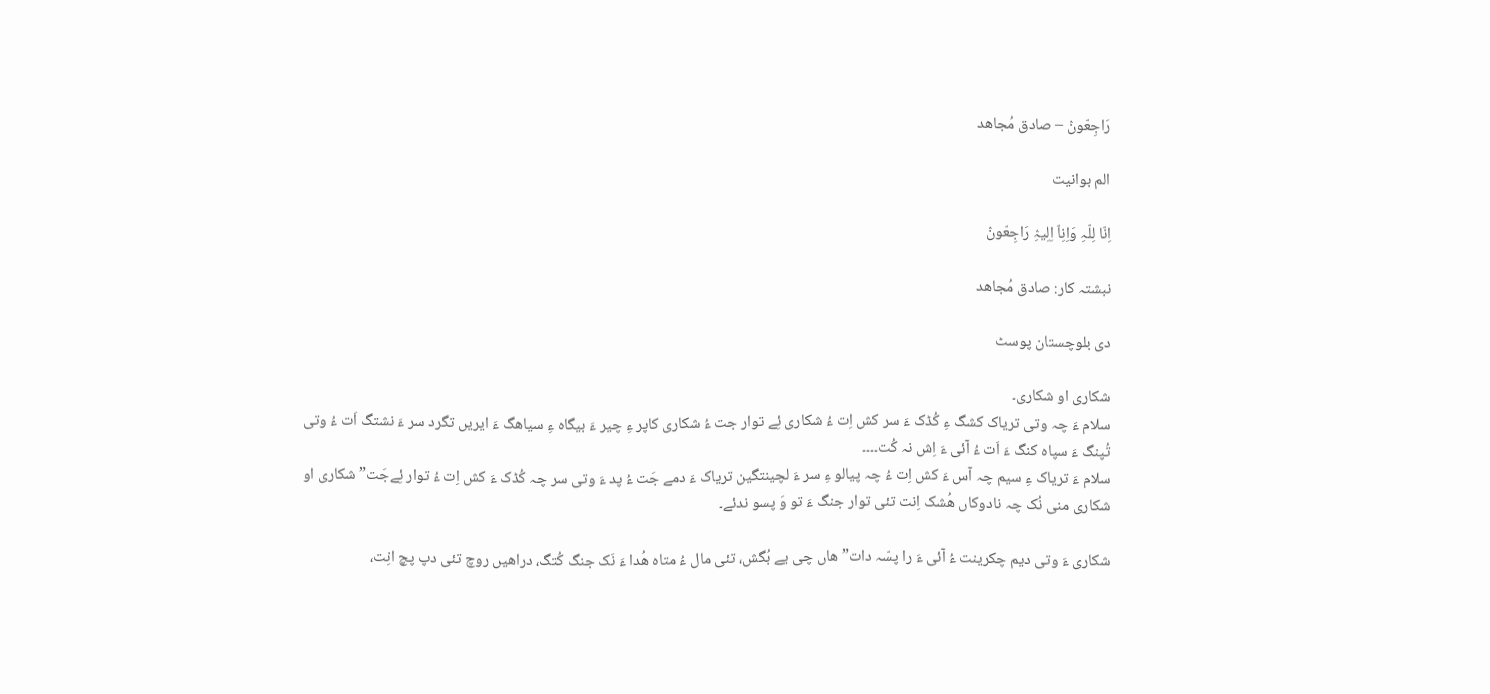رَاجِعّونٛ – صادق مُجاھد

الم بوانیت

اِنّا لِلّہِ وَاِنِاّ اِلِیہِٛ رَاجِعّونٛ

نبشتہ کار: صادق مُجاھد

دی بلوچستان پوسٹ

شکاری او شکاری۔
سلام ءَ چہ وتی تریاک کشگ ءِ کُڈک ءَ سر کش اِت ءُ شکاری ئِے توار جت ءُ شکاری کاپر ءِ چیر ءَ بیگاہ ءِ سیاھگ ءَ ایریں تگرد سر ءَ نشتگ اَت ءُ وتی تُپنگ ءَ سپاہ کنگ ءَ اَت ءُ آئی ءَ اِش نہ کُت۔۔۔۔
سلام ءَ تریاک ءِ سیم چہ آس ءَ کش اِت ءُ چہ پیالو ءِ سر ءَ لچینتگین تریاک ءَ دمے جَت ءُ پد ءَ وتی سر چہ کُڈک ءَ کش اِت ءُ توار ئِےجَت” شکاری او شکاری منی نُک چہ نادوکاں ھُشک اِنت تئی توار جنگ ءَ تو وَ پسو ندئے۔

شکاری ءَ وتی دیم چکرینت ءُ آئی ءَ را پسّہ دات” ھاں چی یے بُگش، تئی مال ءُ متاہ ھُدا ءَ نَک جنگ کُتگ، دراھیں روچ تئی دپ پچ انِت،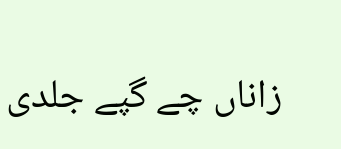زاناں چے گپے جلدی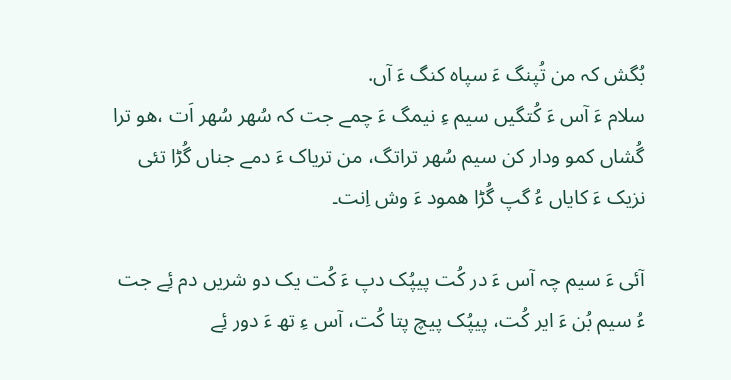بُگش کہ من تُپنگ ءَ سپاہ کنگ ءَ آں.
سلام ءَ آس ءَ کُتگیں سیم ءِ نیمگ ءَ چمے جت کہ سُھر سُھر اَت ،ھو ترا گُشاں کمو ودار کن سیم سُھر تراتگ، من تریاک ءَ دمے جناں گُڑا تئی نزیک ءَ کایاں ءُ گپ گُڑا ھمود ءَ وش اِنت۔

آئی ءَ سیم چہ آس ءَ در کُت پیپُک دپ ءَ کُت یک دو شریں دم ئِے جت ءُ سیم بُن ءَ ایر کُت، پیپُک پیچ پتا کُت، آس ءِ تھ ءَ دور ئِے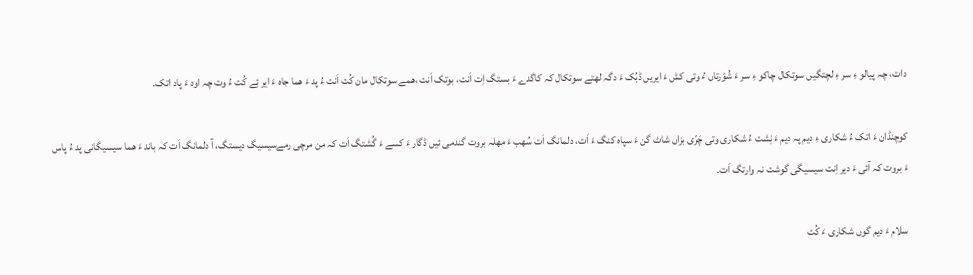دات، چہ پیالو ءِ سر ءِ لچتگیں سوتکال چاکو ءِ سر ءَ شُوّرتاں ءُ وتی کش ءَ ایریں ڈبُک ءَ دگہ لھتے سوتکال کہ کاگدے ءَ بستگ اِت اَنت، بوتک اَنت ،ھمے سوتکال مان کُت اَنت ءُ پد ءَ ھما جاہ ءَ ایر ئِے کُت ءُ وت چہ اود ءَ پاد اتک۔

کوچنڈان ءَ اتک ءُ شکاری ءِ دیم پہ دیم ءَ نِشت ءُ شکاری وتی چَرّی بزاں شاٹ گن ءَ سپاہ کنگ ءَ اَت، دلمانگ اَت سُھب ءَ مھلہ بروت گندمی ئیں ڈگار ءَ کسے ءَ گُشتگ اَت کہ من مرچی رمےسیسیگ دیستگ، آ دلمانگ اَت کہ باند ءَ ھما سیسیگانی پد ءُ پاس ءَ بروت کہ آئی ءَ دیر اِنت سیسیگی گوشت نہ وارتگ اَت۔

سلام ءَ دیم گوں شکاری ءَ کُت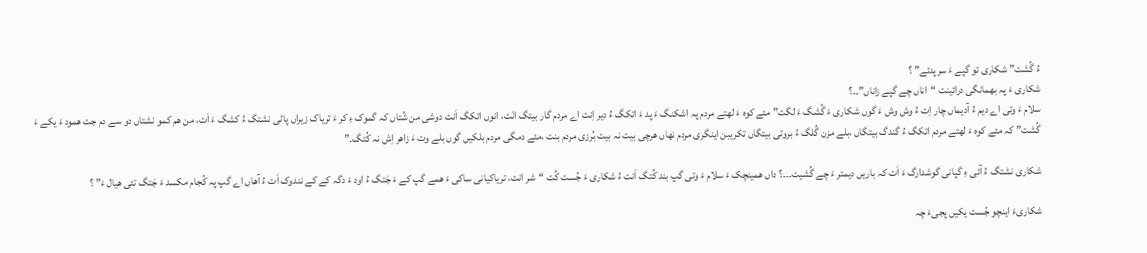ءُ گُشت” شکاری تو گپے ءَ سرپدئے” ؟
شکاری ءَ پہ بھمانگی درائینت “اناں چے گپے زاناں”۔۔؟
سلام ءَ وتی اے دیم ءُ آدیماں چار اِت ءُ وش وش ءَ گوں شکاری ءَ گُشگ ءَ لگت” مئے کوہ ءَ لھتے مردم پہ اشکنگ ءَ پد ءَ اتکگ ءُ دیر اِنت اے مردم گار بیتگ انَت، انوں اتکگ اَنت دوشی من شُتاں کہ گموک ءِ کر ءَ تریاک زیراں پاٹی نشتگ ءُ کشگ ءَ اَت، من ھم کمو نشتاں دو سے دم جت ھمود ءَ یکے ءَ گُشت” کہ مئے کوہ ءَ لھتے مردم اتکگ ءُ گندگ بیتگاں ،بلے مزن گُلگ ءُ بروتی بیتگاں تکریبن اینگری مردم نھاں ھرچی بیت نہ بیت بُرزی مردم بنت ،مئے دمگی مردم بلکیں گوں بلے وت ءَ زاھر اِش نہ کُتگ۔”

شکاری نشتگ ءُ آئی ءِ گپانی گوشدارگ ءَ اَت کہ باریں دیمتر ءَ چے گُشیت۔۔۔؟ داں ھمینچک ءَ سلام ءَ وتی گپ بند کُتگ اَنت ءُ شکاری ءَ جُست کُت “شر انت، تریاکیانی ساکی ءَ ھمے گپ کے ءَ جَتگ ءُ اود ءَ دگہ کے کے نندوک اَت ءُ آھاں اے گپ پہ کُجام مکسد ءَ جَتگ تئی ھیال ءَ” ؟

شکاریءَ اینچو جُست یکیں پجیءَ چہ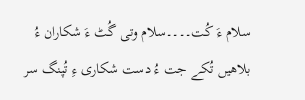سلام ءَ کُت۔۔۔۔سلام وتی گُٹ ءَ شکاران ءُ بلاھیں تُکے جت ءُ دست شکاری ءِ تُپنگ سر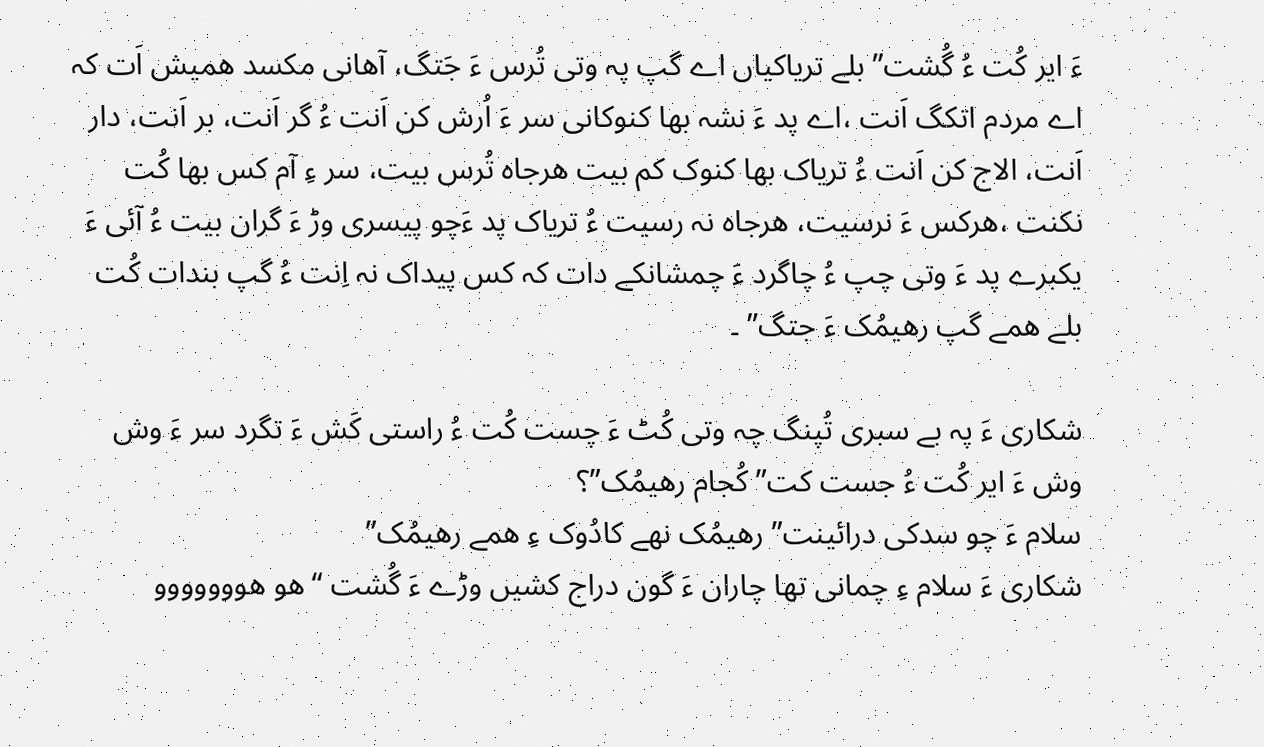ءَ ایر کُت ءُ گُشت” بلے تریاکیاں اے گپ پہ وتی تُرس ءَ جَتگ، آھانی مکسد ھمیش اَت کہ اے مردم اتکگ اَنت ،اے پد ءَ نشہ بھا کنوکانی سر ءَ اُرش کن اَنت ءُ گر اَنت، بر اَنت، دار اَنت، الاج کن اَنت ءُ تریاک بھا کنوک کم بیت ھرجاہ تُرس بیت، سر ءِ آم کس بھا کُت نکنت ،ھرکس ءَ نرسیت، ھرجاہ نہ رسیت ءُ تریاک پد ءَچو پیسری وڑ ءَ گران بیت ءُ آئی ءَ یکبرے پد ءَ وتی چپ ءُ چاگرد ءَ چمشانکے دات کہ کس پیداک نہ اِنت ءُ گپ بندات کُت بلے ھمے گپ رھیمُک ءَ جتگ” ۔

شکاری ءَ پہ بے سبری تُپنگ چہ وتی کُٹ ءَ چست کُت ءُ راستی کَش ءَ تگرد سر ءَ وش وش ءَ ایر کُت ءُ جست کت” کُجام رھیمُک”؟
سلام ءَ چو سدکی درائینت” رھیمُک نھے کادُوک ءِ ھمے رھیمُک”
شکاری ءَ سلام ءِ چمانی تھا چاران ءَ گون دراج کشیں وڑے ءَ گُشت “ھو ھووووووو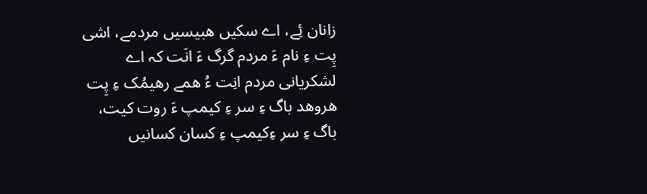زانان ئِے، اے سکیں ھبیسیں مردمے، اشی پِت ءِ نام ءَ مردم گرگ ءَ انَت کہ اے لشکریانی مردم انِت ءُ ھمے رھیمُک ءِ پِت ھروھد باگ ءِ سر ءِ کیمپ ءَ روت کیت، باگ ءِ سر ءِکیمپ ءِ کسان کسانیں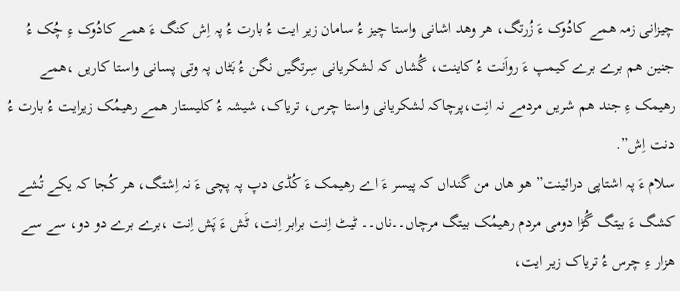چیزانی زمہ ھمے کادُوک ءَ زُرتگ، ھر وھد اشانی واستا چیز ءُ سامان زیر ایت ءُ بارت ءُ پہ اِش کنگ ءَ ھمے کادُوک ءِ چُک ءُ جنین ھم برے برے کیمپ ءَ رواَنت ءُ کاینت، گُشاں کہ لشکریانی سِرتگیں نگن ءُ بَٹاں پہ وتی پسانی واستا کاریں ،ھمے رھیمک ءِ جند ھم شریں مردمے نہ انِت،پرچاکہ لشکریانی واستا چرس، تریاک، شیشہ ءُ کلیستار ھمے رھیمُک زیرایت ءُ بارت ءُ دنت اِش”.
سلام ءَ پہ اشتاپی درائینت” ھو ھاں من گنداں کہ پیسر ءَ اے رھیمک ءَ کُڈی دپ پہ پچی ءَ نہ اِشتگ، ھر کُجا کہ یکے تُشے کشگ ءَ بیتگ گُڑا دومی مردم رھیمُک بیتگ مرچاں۔۔ناں۔۔ ٹیٹ اِنت برابر اِنت، ٹَش ءَ پَش اِنت ،برے برے دو دو، سے سے ھزار ءِ چرس ءُ تریاک زیر ایت،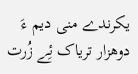یکرندے منی دیم ءَ دوھزار تریاک ئِے زُرت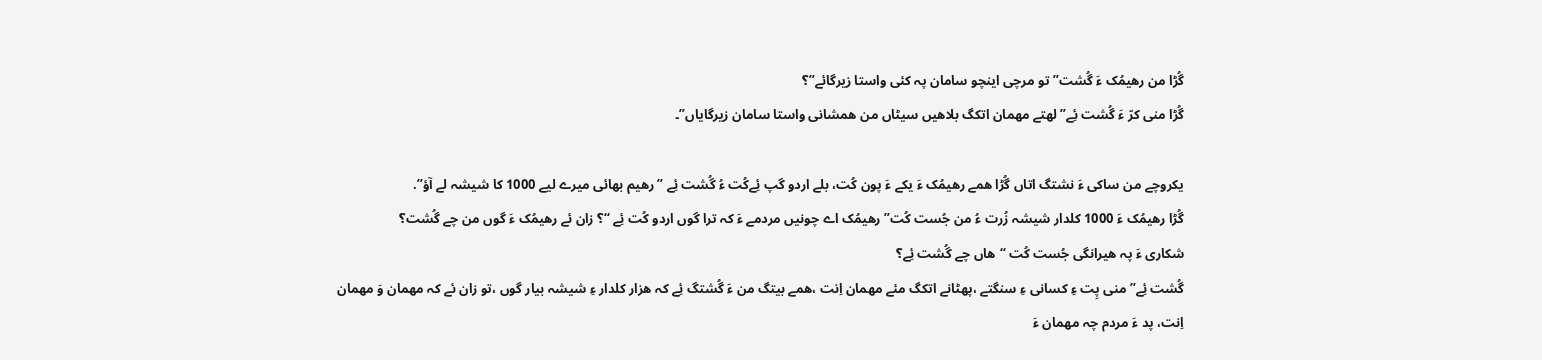گُڑا من رھیمُک ءَ گُشت” تو مرچی اینچو سامان پہ کئی واستا زیرگائے”؟
گُڑا منی کرّ ءَ گُشت ئِے” لھتے مھمان اتکگ بلاھیں سیٹاں من ھمشانی واستا سامان زیرگایاں”۔

یکروچے من ساکی ءَ نشتگ اتاں گُڑا ھمے رھیمُک ءَ یکے ءَ پون کُت، بلے اردو گپ ئِےکُت ءُ گُشت ئِے ” رھیم بھائی میرے لیے 1000 کا شیشہ لے آؤ”.
گُڑا رھیمُک ءَ 1000 کلدار شیشہ زُرت ءُ من جُست کُت” رھیمُک اے چونیں مردمے ءَ کہ ترا گوں اردو کُت ئِے “؟ زان ئے رھیمُک ءَ گوں من چے گُشت؟
شکاری ءَ پہ ھیرانگی جُست کُت “ھاں چے گُشت ئِے؟
گُشت ئِے” منی پِت ءِ کسانی ءِ سنگتے ،پھٹانے اتکگ مئے مھمان اِنت ،ھمے بیتگ من ءَ گُشتگ ئِے کہ ھزار کلدار ءِ شیشہ بیار گوں ،تو زان ئے کہ مھمان وَ مھمان اِنت، پد ءَ مردم چہ مھمان ءَ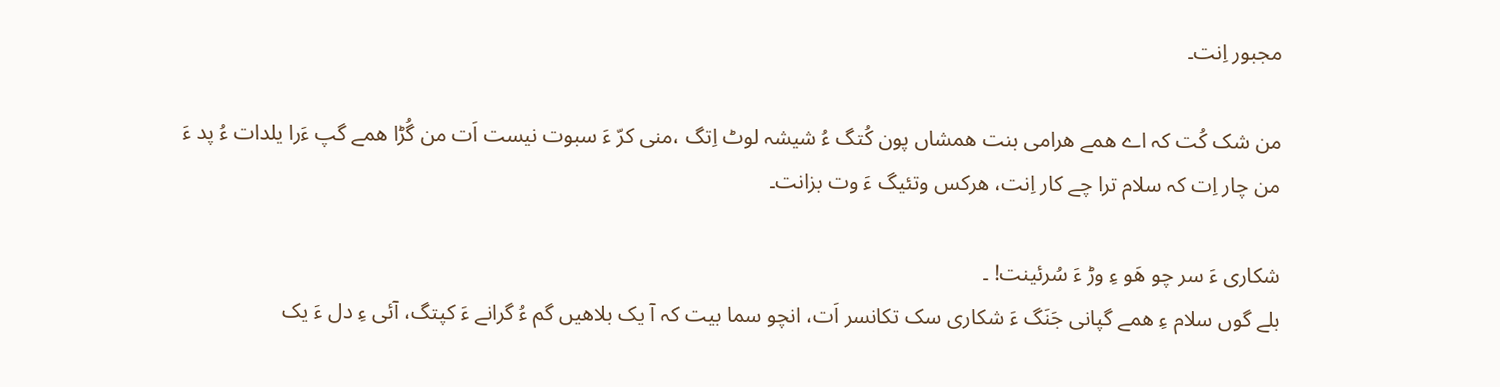مجبور اِنت۔

من شک کُت کہ اے ھمے ھرامی بنت ھمشاں پون کُتگ ءُ شیشہ لوٹ اِتگ ،منی کرّ ءَ سبوت نیست اَت من گُڑا ھمے گپ ءَرا یلدات ءُ پد ءَ من چار اِت کہ سلام ترا چے کار اِنت، ھرکس وتئیگ ءَ وت بزانت۔

شکاری ءَ سر چو ھَو ءِ وڑ ءَ سُرئینت! ۔
بلے گوں سلام ءِ ھمے گپانی جَنَگ ءَ شکاری سک تکانسر اَت، انچو سما بیت کہ آ یک بلاھیں گم ءُ گرانے ءَ کپتگ، آئی ءِ دل ءَ یک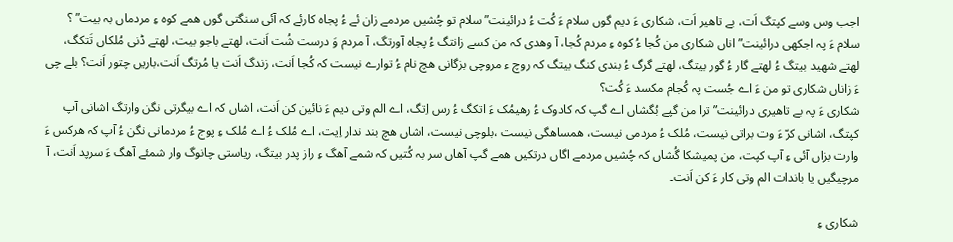اجب وس وسے کپتگ اَت، بے تاھیر اَت، شکاری ءَ دیم گوں سلام ءَ کُت ءُ درائینت” سلام تو چُشیں مردمے زان ئے ءُ پجاہ کارئے کہ آئی سنگتی گوں ھمے کوہ ءِ مردماں بہ بیت” ؟
سلام ءَ پہ اجکھی درائینت” اناں شکاری من کُجا ءُ کوہ ءِ مردم کُجا، آ وھدی کہ من کسے زانتگ ءُ پجاہ آورتگ، آ مردم وَ درست شُت اَنت، لھتے باجو بیت، لھتے ڈنی مُلکاں تَتکگ، لھتے شھید بیتگ ءُ لھتے گار ءُ گور بیتگ، لھتے گرگ ءُ بندی کنگ بیتگ کہ روچ ء مروچی بزگانی ھچ نام ءُ توارے نیست کہ کُجا اَنت، زندگ اَنت یا مُرتگ اَنت،باریں چتور اَنت؟ بلے چی ءَ زاناں شکاری تو من ءَ اے جُست پہ کُجام مکسد ءَ کُت؟
شکاری ءَ پہ بے تاھیری درائینت” ترا من گپے بُگشاں اے گپ کہ کادوک ءُ رھیمُک ءَ اتکگ ءُ رس اِتگ، اے الم وتی دیم ءَ نائین کن اَنت، اشاں کہ اے بیگرتی نگن وارتگ اشانی آپ کپتگ، اشانی کرّ ءَ وت براتی نیست، مُلک ءُ مردمی نیست، ھمساھگی نیست ،بلوچی نیست، اشاں ھچ بند ندار اِیت، اے مُلک ءُ اے مُلک ءِ پوج ءُ مردمانی نگن ءُ آپ کہ ھرکس ءَ وارت بزاں آئی ءِ آپ کپت، من پمیشکا گُشاں کہ چُشیں مردمے اگاں درتکیں ھمے گپ آھاں سر بہ کُتیں کہ شمے آھگ ءِ راز پدر بیتگ، ریاستی چانوگ وار شمئے آھگ ءَ سرپد اَنت، آ مرچیگیں یا باندات الم وتی کار ءَ کن اَنت۔

شکاری ءِ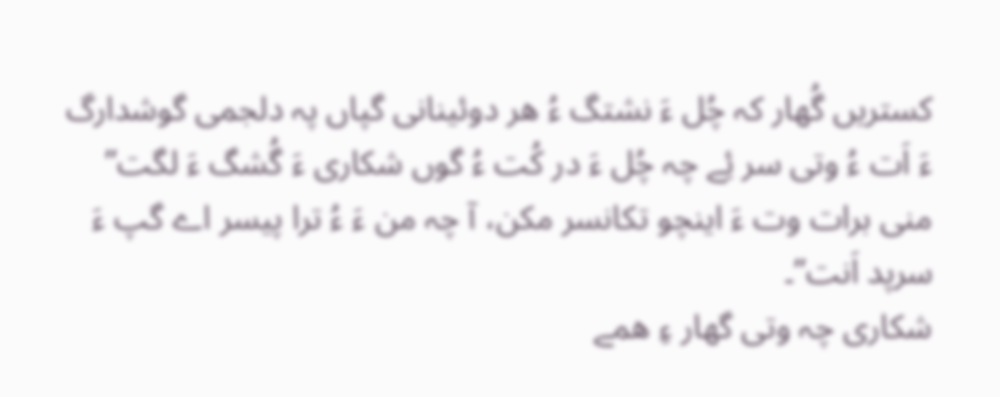کستریں گُھار کہ چُل ءَ نشتگ ءُ ھر دوئینانی گپاں پہ دلجمی گوشدارگ ءَ اَت ءُ وتی سر ئِے چہ چُل ءَ در کُت ءُ گوں شکاری ءَ گُشگ ءَ لگت” منی برات وت ءَ اینچو تکانسر مکن، آ چہ من ءَ ءُ ترا پیسر اے گپ ءَ سرپد اَنت”۔
شکاری چہ وتی گھار ءِ ھمے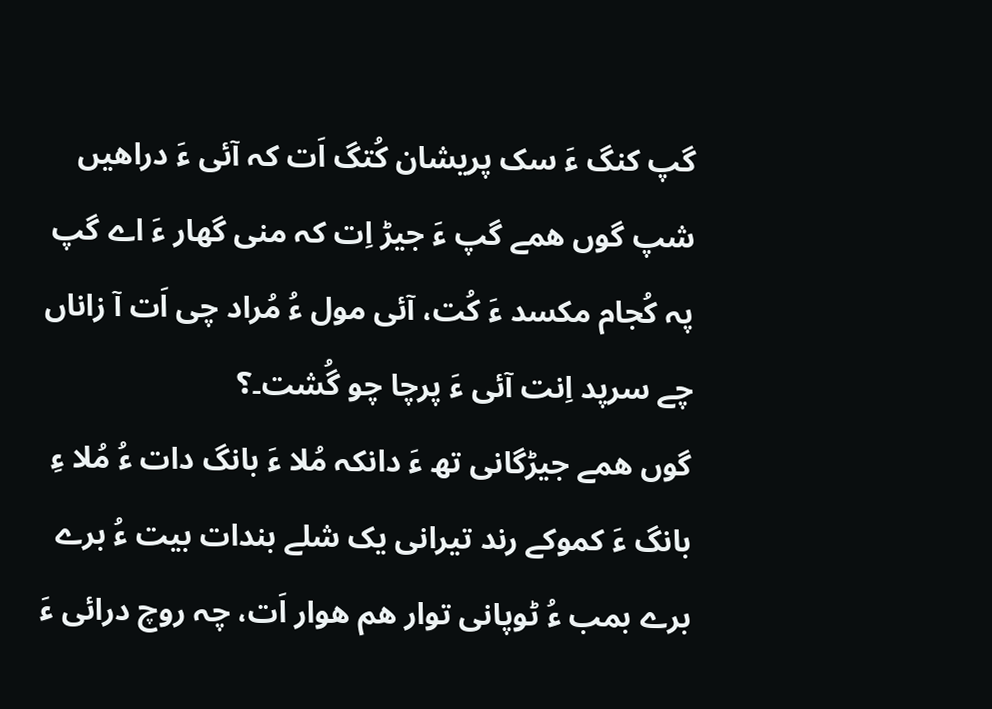گپ کنگ ءَ سک پریشان کُتگ اَت کہ آئی ءَ دراھیں شپ گوں ھمے گپ ءَ جیڑ اِت کہ منی گھار ءَ اے گپ پہ کُجام مکسد ءَ کُت، آئی مول ءُ مُراد چی اَت آ زاناں چے سرپد اِنت آئی ءَ پرچا چو گُشت۔؟
گوں ھمے جیڑگانی تھ ءَ دانکہ مُلا ءَ بانگ دات ءُ مُلا ءِ بانگ ءَ کموکے رند تیرانی یک شلے بندات بیت ءُ برے برے بمب ءُ ٹوپانی توار ھم ھوار اَت، چہ روچ درائی ءَ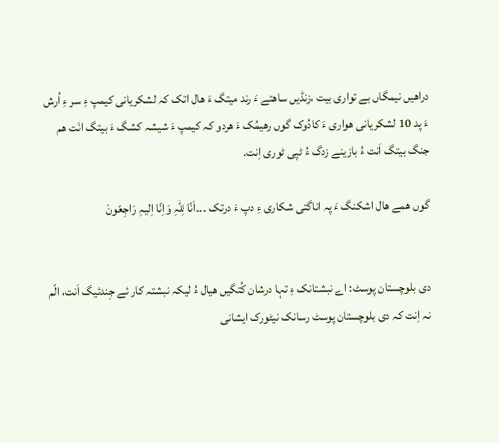دراھیں نیمگاں بے تواری بیت ،زنڈیں ساھتے ءَ رند میتگ ءَ ھال اتک کہ لشکریانی کیمپ ءِ سر ءِ اُرش ءَ پد 10 لشکریانی ھواری ءَ کادُوک گوں رھیمُک ءَ ھردو کہ کیمپ ءَ شیشہ کشگ ءَ بیتگ انَت ھم جنگ بیتگ اَنت ءُ بازینے زدگ ءُ ٹپی ٹوری اِنت.

گوں ھمے ھال اشکنگ ءَ پہ اناگتی شکاری ءِ دپ ءَ درتک ۔۔۔اَنّا لِلّہِ وَاِنّا اِلیہِ رَاجِعّونٛ


دی بلوچستان پوسٹ: اے نبشتانک ءِ تہا درشان کُتگیں ھیال ءُ لیکہ نبشتہ کار ئے جِندئیگ اَنت، الّم نہ اِنت کہ دی بلوچستان پوسٹ رسانک نیٹورک ایشانی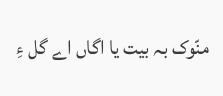منّوک بہ بیت یا اگاں اے گل ءِ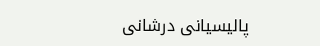پالیسیانی درشانی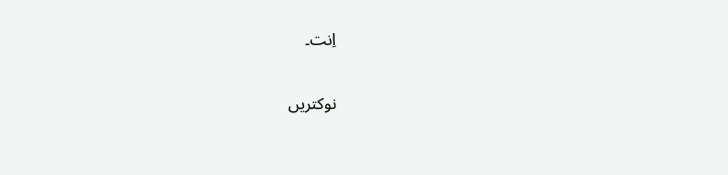اِنت۔

نوکتریں